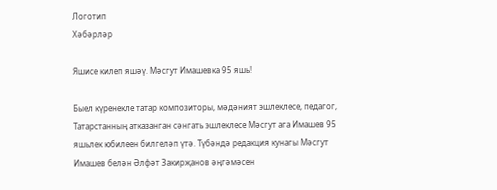Логотип
Хәбәрләр

Яшисе килеп яшәү. Мәсгут Имашевка 95 яшь!

Быел күренекле татар композиторы, мәдәният эшлеклесе, педагог, Татарстанның атказанган сәнгать эшлеклесе Мәсгут ага Имашев 95 яшьлек юбилеен билгеләп үтә. Түбәндә редакция кунагы Мәсгут Имашев белән Әлфәт Закирҗанов әңгәмәсен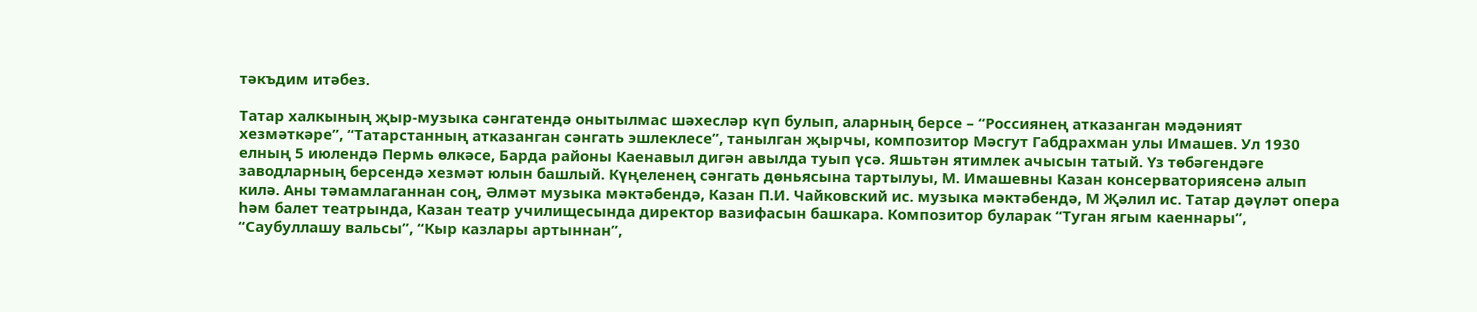тәкъдим итәбез.

Татар халкының җыр-музыка сәнгатендә онытылмас шәхесләр күп булып, аларның берсе – “Россиянең атказанган мәдәният хезмәткәре”, “Татарстанның атказанган сәнгать эшлеклесе”, танылган җырчы, композитор Мәсгут Габдрахман улы Имашев. Ул 1930 елның 5 июлендә Пермь өлкәсе, Барда районы Каенавыл дигән авылда туып үсә. Яшьтән ятимлек ачысын татый. Үз төбәгендәге заводларның берсендә хезмәт юлын башлый. Күңеленең сәнгать дөньясына тартылуы, М. Имашевны Казан консерваториясенә алып килә. Аны тәмамлаганнан соң, Әлмәт музыка мәктәбендә, Казан П.И. Чайковский ис. музыка мәктәбендә, М Җәлил ис. Татар дәүләт опера һәм балет театрында, Казан театр училищесында директор вазифасын башкара. Композитор буларак “Туган ягым каеннары”, “Саубуллашу вальсы”, “Кыр казлары артыннан”,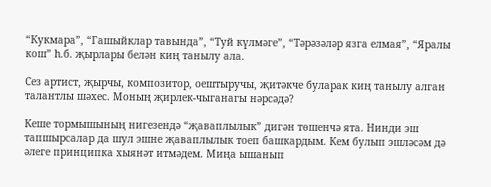“Кукмара”, “Гашыйклар тавында”, “Туй күлмәге”, “Тәрәзәләр язга елмая”, “Яралы кош” һ.б. җырлары белән киң танылу ала.

Сез артист, җырчы, композитор, оештыручы, җитәкче буларак киң танылу алган талантлы шәхес. Моның җирлек-чыганагы нәрсәдә?

Кеше тормышының нигезендә “җаваплылык” дигән төшенчә ята. Нинди эш тапшырсалар да шул эшне җаваплылык тоеп башкардым. Кем булып эшләсәм дә әлеге принципка хыянәт итмәдем. Миңа ышанып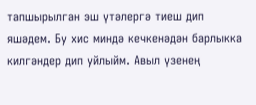тапшырылган эш үтәлергә тиеш дип яшәдем. Бу хис миндә кечкенәдән барлыкка килгәндер дип уйлыйм. Авыл үзенең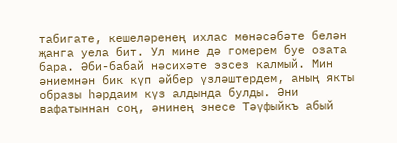табигате, кешеләренең ихлас мөнәсәбәте белән җанга уела бит. Ул мине дә гомерем буе озата бара. Әби-бабай нәсихәте эзсез калмый. Мин әниемнән бик күп әйбер үзләштердем, аның якты образы һәрдаим күз алдында булды. Әни вафатыннан соң, әнинең энесе Тәүфыйкъ абый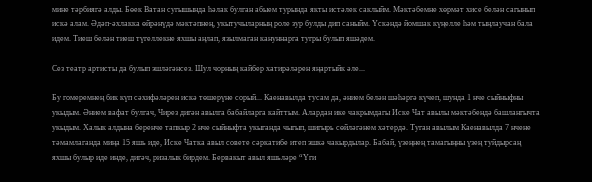мине тәрбиягә алды. Бөек Ватан сугышында һәлак булган абыем турында якты истәлек саклыйм. Мәктәбемне хөрмәт хисе белән сагынып искә алам. Әдәп-әхлакка өйрәнүдә мәктәпнең, укытучыларның роле зур булды дип саныйм. Үскәндә йомшак күңелле һәм тыңлаучан бала идем. Тиеш белән тиеш түгеллекне яхшы аңлап, язылмаган кануннарга тугры булып яшәдем.

Сез театр артисты да булып эшләгәнсез. Шул чорның кайбер хатирәләрен яңартыйк әле...

Бу гомеремнең бик күп сәхифәләрен искә төшерүне сорый... Каенавылда тусам да, әнием белән шәһәргә күчеп, шунда 1 нче сыйныфны укыдым. Әнием вафат булгач, Чирез дигән авылга бабайларга кайттым. Алардан ике чакрымдагы Иске Чат авылы мәктәбендә башлангычта укыдым. Халык алдына беренче тапкыр 2 нче сыйныфта укыганда чыгып, шигырь сөйләгәнем хәтердә. Туган авылым Каенавылда 7 нчене тәмамлаганда миңа 15 яшь иде, Иске Чатка авыл совете сәркатибе итеп эшкә чакырдылар. Бабай, үзеңнең тамагыңны үзең туйдырсаң яхшы булыр иде инде, дигәч, ризалык бирдем. Бервакыт авыл яшьләре “Үги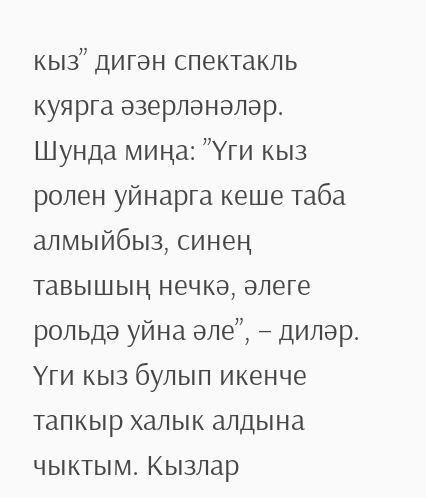кыз” дигән спектакль куярга әзерләнәләр. Шунда миңа: ”Үги кыз ролен уйнарга кеше таба алмыйбыз, синең тавышың нечкә, әлеге рольдә уйна әле”, – диләр. Үги кыз булып икенче тапкыр халык алдына чыктым. Кызлар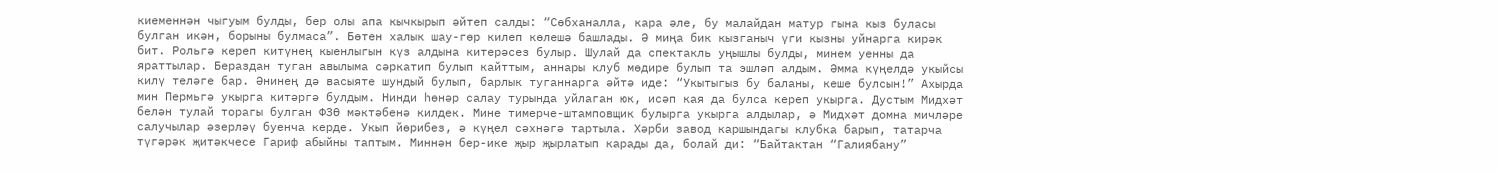киеменнән чыгуым булды, бер олы апа кычкырып әйтеп салды: “Сөбханалла, кара әле, бу малайдан матур гына кыз буласы булган икән, борыны булмаса”. Бөтен халык шау-гөр килеп көлешә башлады. Ә миңа бик кызганыч үги кызны уйнарга кирәк бит. Рольгә кереп китүнең кыенлыгын күз алдына китерәсез булыр. Шулай да спектакль уңышлы булды, минем уенны да яраттылар. Бераздан туган авылыма сәркатип булып кайттым, аннары клуб мөдире булып та эшләп алдым. Әмма күңелдә укыйсы килү теләге бар. Әнинең дә васыяте шундый булып, барлык туганнарга әйтә иде: “Укытыгыз бу баланы, кеше булсын!” Ахырда мин Пермьгә укырга китәргә булдым. Нинди һөнәр салау турында уйлаган юк, исәп кая да булса кереп укырга. Дустым Мидхәт белән тулай торагы булган ФЗӨ мәктәбенә килдек. Мине тимерче-штамповщик булырга укырга алдылар, ә Мидхәт домна мичләре салучылар әзерләү буенча керде. Укып йөрибез, ә күңел сәхнәгә тартыла. Хәрби завод каршындагы клубка барып, татарча түгәрәк җитәкчесе Гариф абыйны таптым. Миннән бер-ике җыр җырлатып карады да, болай ди: “Байтактан “Галиябану”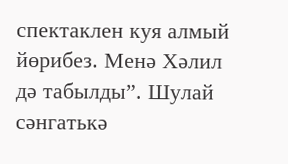спектаклен куя алмый йөрибез. Менә Хәлил дә табылды”. Шулай сәнгатькә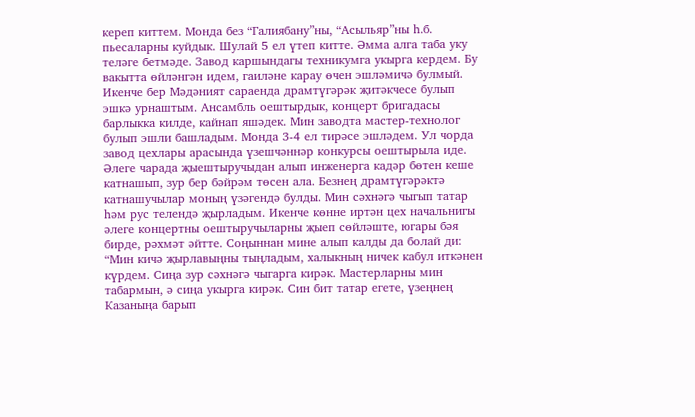кереп киттем. Монда без “Галиябану”ны, “Асыльяр”ны һ.б. пьесаларны куйдык. Шулай 5 ел үтеп китте. Әмма алга таба уку теләге бетмәде. Завод каршындагы техникумга укырга кердем. Бу вакытта өйләнгән идем, гаиләне карау өчен эшләмичә булмый. Икенче бер Мәдәният сараенда драмтүгәрәк җитәкчесе булып эшкә урнаштым. Ансамбль оештырдык, концерт бригадасы барлыкка килде, кайнап яшәдек. Мин заводта мастер-технолог булып эшли башладым. Монда 3-4 ел тирәсе эшләдем. Ул чорда завод цехлары арасында үзешчәннәр конкурсы оештырыла иде. Әлеге чарада җыештыручыдан алып инженерга кадәр бөтен кеше катнашып, зур бер бәйрәм төсен ала. Безнең драмтүгәрәктә катнашучылар моның үзәгендә булды. Мин сәхнәгә чыгып татар һәм рус телендә җырладым. Икенче көнне иртән цех начальнигы әлеге концертны оештыручыларны җыеп сөйләште, югары бәя бирде, рәхмәт әйтте. Соңыннан мине алып калды да болай ди: “Мин кичә җырлавыңны тыңладым, халыкның ничек кабул иткәнен күрдем. Сиңа зур сәхнәгә чыгарга кирәк. Мастерларны мин табармын, ә сиңа укырга кирәк. Син бит татар егете, үзеңнең Казаныңа барып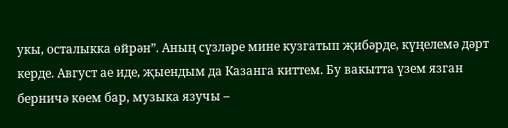укы, осталыкка өйрән”. Аның сүзләре мине кузгатып җибәрде, күңелемә дәрт керде. Август ае иде, җыендым да Казанга киттем. Бу вакытта үзем язган берничә көем бар, музыка язучы –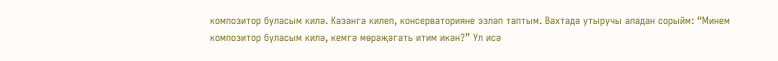композитор буласым килә. Казанга килеп, консерваторияне эзләп таптым. Вахтада утыручы ападан сорыйм: “Минем композитор буласым килә, кемгә мөрәҗәгать итим икән?” Ул исә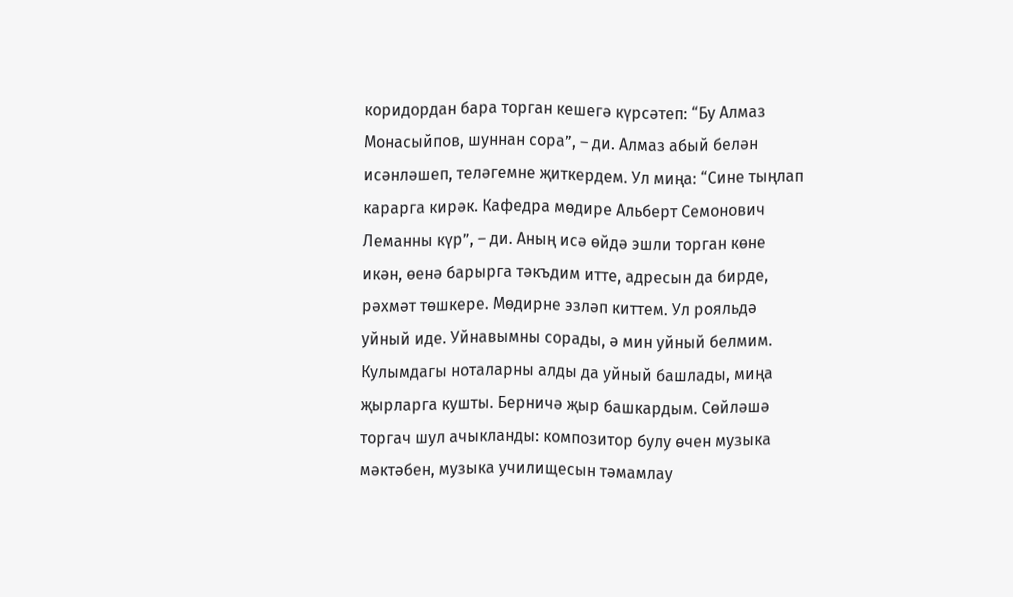коридордан бара торган кешегә күрсәтеп: “Бу Алмаз Монасыйпов, шуннан сора”, – ди. Алмаз абый белән исәнләшеп, теләгемне җиткердем. Ул миңа: “Сине тыңлап карарга кирәк. Кафедра мөдире Альберт Семонович Леманны күр”, – ди. Аның исә өйдә эшли торган көне икән, өенә барырга тәкъдим итте, адресын да бирде, рәхмәт төшкере. Мөдирне эзләп киттем. Ул рояльдә уйный иде. Уйнавымны сорады, ә мин уйный белмим. Кулымдагы ноталарны алды да уйный башлады, миңа җырларга кушты. Берничә җыр башкардым. Сөйләшә торгач шул ачыкланды: композитор булу өчен музыка мәктәбен, музыка училищесын тәмамлау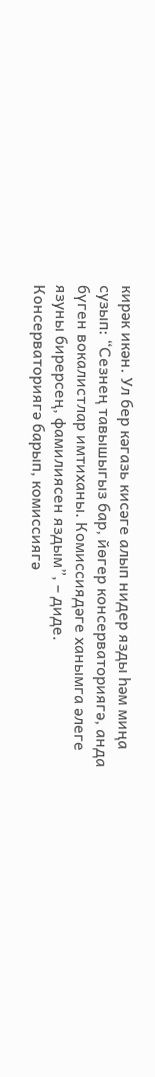кирәк икән. Ул бер кәгазь кисәге алып нидер язды һәм миңа сузып: “Сезнең тавышыгыз бар, йөгер консерваториягә, анда бүген вокалистлар имтиханы. Комиссиядәге ханымга әлеге язуны бирерсең, фамилиясен яздым”, – диде. Консерваториягә барып, комиссиягә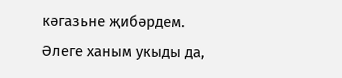кәгазьне җибәрдем. Әлеге ханым укыды да,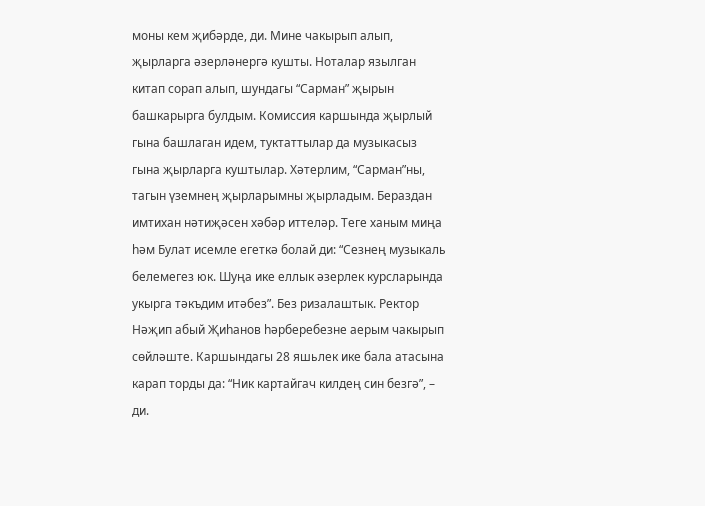моны кем җибәрде, ди. Мине чакырып алып, җырларга әзерләнергә кушты. Ноталар язылган китап сорап алып, шундагы “Сарман” җырын башкарырга булдым. Комиссия каршында җырлый гына башлаган идем, туктаттылар да музыкасыз гына җырларга куштылар. Хәтерлим, “Сарман”ны, тагын үземнең җырларымны җырладым. Бераздан имтихан нәтиҗәсен хәбәр иттеләр. Теге ханым миңа һәм Булат исемле егеткә болай ди: “Сезнең музыкаль белемегез юк. Шуңа ике еллык әзерлек курсларында укырга тәкъдим итәбез”. Без ризалаштык. Ректор Нәҗип абый Җиһанов һәрберебезне аерым чакырып сөйләште. Каршындагы 28 яшьлек ике бала атасына карап торды да: “Ник картайгач килдең син безгә”, – ди.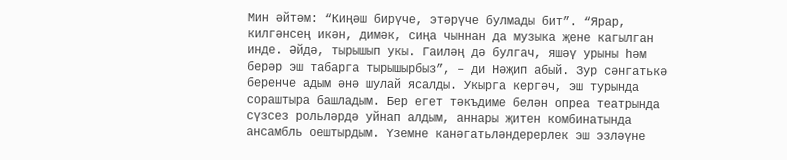Мин әйтәм: “Киңәш бирүче, этәрүче булмады бит”. “Ярар, килгәнсең икән, димәк, сиңа чыннан да музыка җене кагылган инде. Әйдә, тырышып укы. Гаиләң дә булгач, яшәү урыны һәм берәр эш табарга тырышырбыз”, – ди Нәҗип абый. Зур сәнгатькә беренче адым әнә шулай ясалды. Укырга кергәч, эш турында сораштыра башладым. Бер егет тәкъдиме белән опреа театрында сүзсез рольләрдә уйнап алдым, аннары җитен комбинатында ансамбль оештырдым. Үземне канәгатьләндерерлек эш эзләүне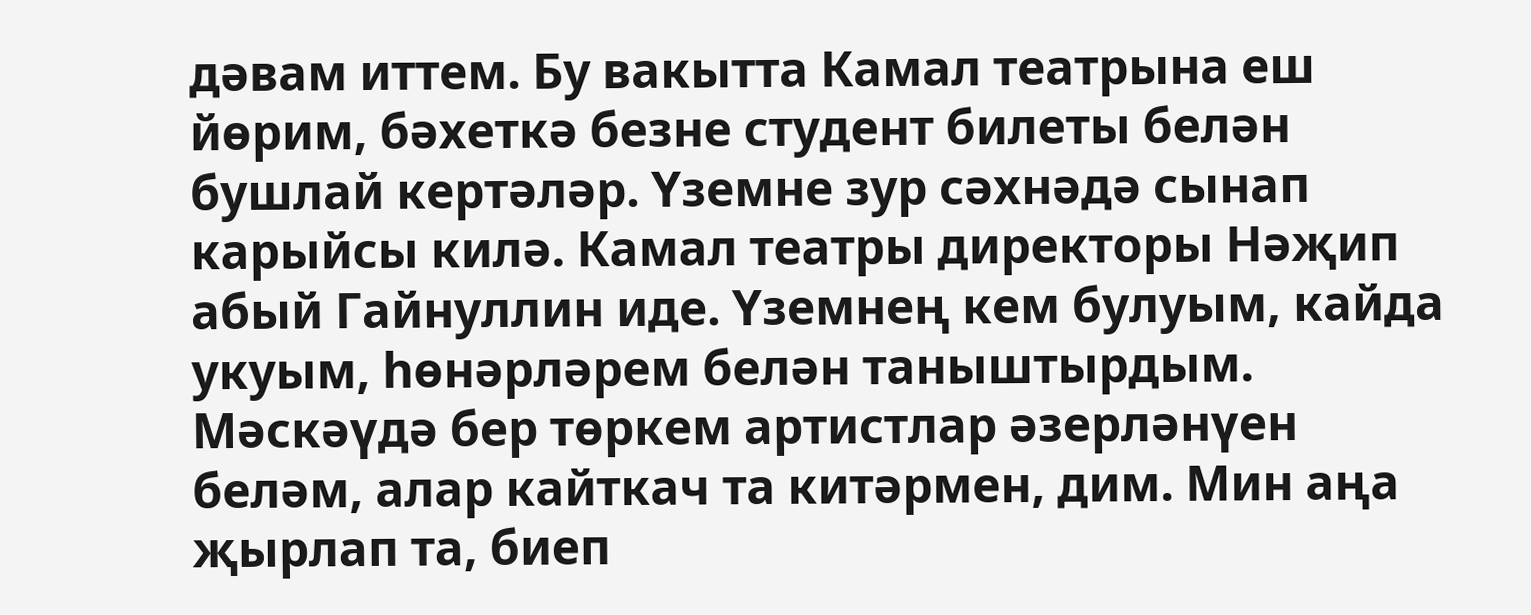дәвам иттем. Бу вакытта Камал театрына еш йөрим, бәхеткә безне студент билеты белән бушлай кертәләр. Үземне зур сәхнәдә сынап карыйсы килә. Камал театры директоры Нәҗип абый Гайнуллин иде. Үземнең кем булуым, кайда укуым, һөнәрләрем белән таныштырдым. Мәскәүдә бер төркем артистлар әзерләнүен беләм, алар кайткач та китәрмен, дим. Мин аңа җырлап та, биеп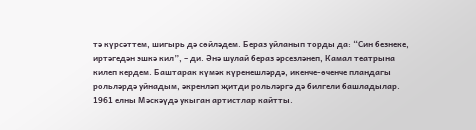тә күрсәттем, шигырь дә сөйләдем. Бераз уйланып торды да: “Син безнеке, иртәгедән эшкә кил”, – ди. Әнә шулай бераз әрсезләнеп, Камал театрына килеп кердем. Баштарак күмәк күренешләрдә, икенче-өченче пландагы рольләрдә уйнадым, әкренләп җитди рольләргә дә билгели башладылар. 1961 елны Мәскәүдә укыган артистлар кайтты.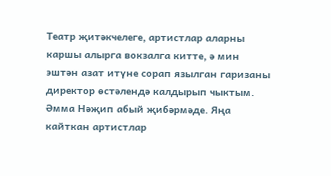Театр җитәкчелеге, артистлар аларны каршы алырга вокзалга китте, ә мин эштән азат итүне сорап язылган гаризаны директор өстәлендә калдырып чыктым. Әмма Нәҗип абый җибәрмәде. Яңа кайткан артистлар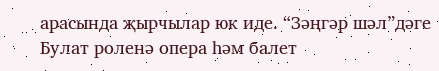арасында җырчылар юк иде. “Зәңгәр шәл”дәге Булат роленә опера һәм балет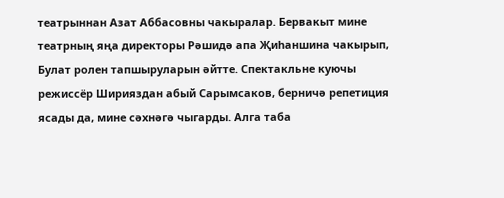театрыннан Азат Аббасовны чакыралар. Бервакыт мине театрның яңа директоры Рәшидә апа Җиһаншина чакырып, Булат ролен тапшыруларын әйтте. Спектакльне куючы режиссёр Ширияздан абый Сарымсаков, берничә репетиция ясады да, мине сәхнәгә чыгарды. Алга таба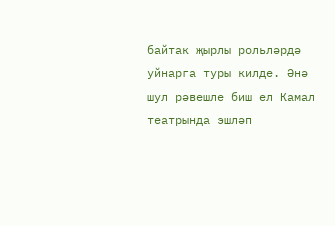байтак җырлы рольләрдә уйнарга туры килде. Әнә шул рәвешле биш ел Камал театрында эшләп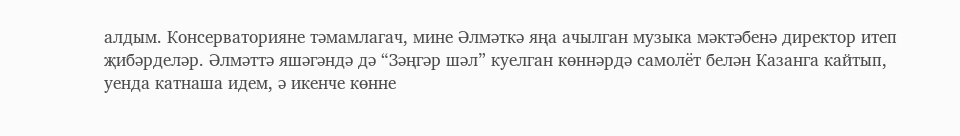алдым. Консерваторияне тәмамлагач, мине Әлмәткә яңа ачылган музыка мәктәбенә директор итеп җибәрделәр. Әлмәттә яшәгәндә дә “Зәңгәр шәл” куелган көннәрдә самолёт белән Казанга кайтып, уенда катнаша идем, ә икенче көнне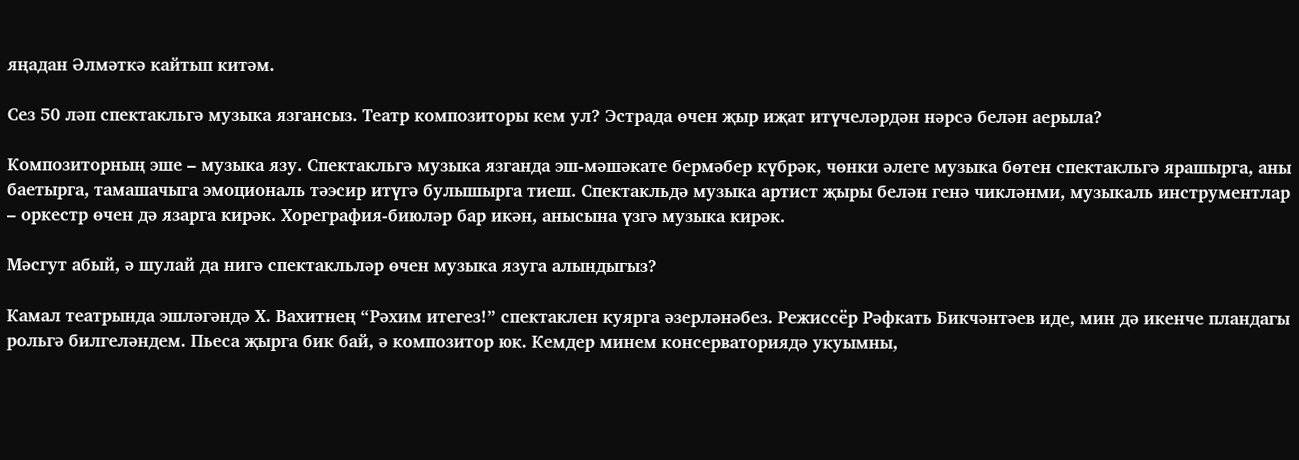яңадан Әлмәткә кайтып китәм.

Сез 50 ләп спектакльгә музыка язгансыз. Театр композиторы кем ул? Эстрада өчен җыр иҗат итүчеләрдән нәрсә белән аерыла?

Композиторның эше – музыка язу. Спектакльгә музыка язганда эш-мәшәкате бермәбер күбрәк, чөнки әлеге музыка бөтен спектакльгә ярашырга, аны баетырга, тамашачыга эмоциональ тәэсир итүгә булышырга тиеш. Спектакльдә музыка артист җыры белән генә чикләнми, музыкаль инструментлар – оркестр өчен дә язарга кирәк. Хореграфия-биюләр бар икән, анысына үзгә музыка кирәк.

Мәсгут абый, ә шулай да нигә спектакльләр өчен музыка язуга алындыгыз?

Камал театрында эшләгәндә Х. Вахитнең “Рәхим итегез!” спектаклен куярга әзерләнәбез. Режиссёр Рәфкать Бикчәнтәев иде, мин дә икенче пландагы рольгә билгеләндем. Пьеса җырга бик бай, ә композитор юк. Кемдер минем консерваториядә укуымны,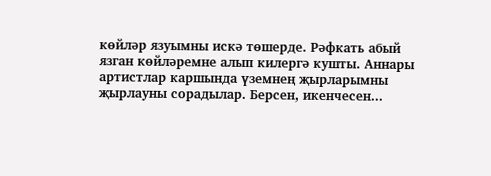көйләр язуымны искә төшерде. Рәфкать абый язган көйләремне алып килергә кушты. Аннары артистлар каршында үземнең җырларымны җырлауны сорадылар. Берсен, икенчесен...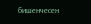бишенчесен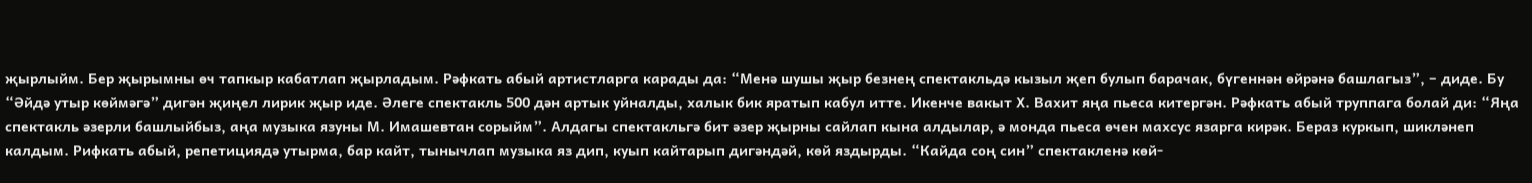җырлыйм. Бер җырымны өч тапкыр кабатлап җырладым. Рәфкать абый артистларга карады да: “Менә шушы җыр безнең спектакльдә кызыл җеп булып барачак, бүгеннән өйрәнә башлагыз”, – диде. Бу “Әйдә утыр көймәгә” дигән җиңел лирик җыр иде. Әлеге спектакль 500 дән артык уйналды, халык бик яратып кабул итте. Икенче вакыт Х. Вахит яңа пьеса китергән. Рәфкать абый труппага болай ди: “Яңа спектакль әзерли башлыйбыз, аңа музыка язуны М. Имашевтан сорыйм”. Алдагы спектакльгә бит әзер җырны сайлап кына алдылар, ә монда пьеса өчен махсус язарга кирәк. Бераз куркып, шикләнеп калдым. Рифкать абый, репетициядә утырма, бар кайт, тынычлап музыка яз дип, куып кайтарып дигәндәй, көй яздырды. “Кайда соң син” спектакленә көй-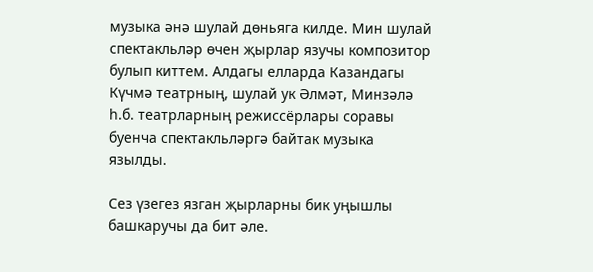музыка әнә шулай дөньяга килде. Мин шулай спектакльләр өчен җырлар язучы композитор булып киттем. Алдагы елларда Казандагы Күчмә театрның, шулай ук Әлмәт, Минзәлә һ.б. театрларның режиссёрлары соравы буенча спектакльләргә байтак музыка язылды.

Сез үзегез язган җырларны бик уңышлы башкаручы да бит әле.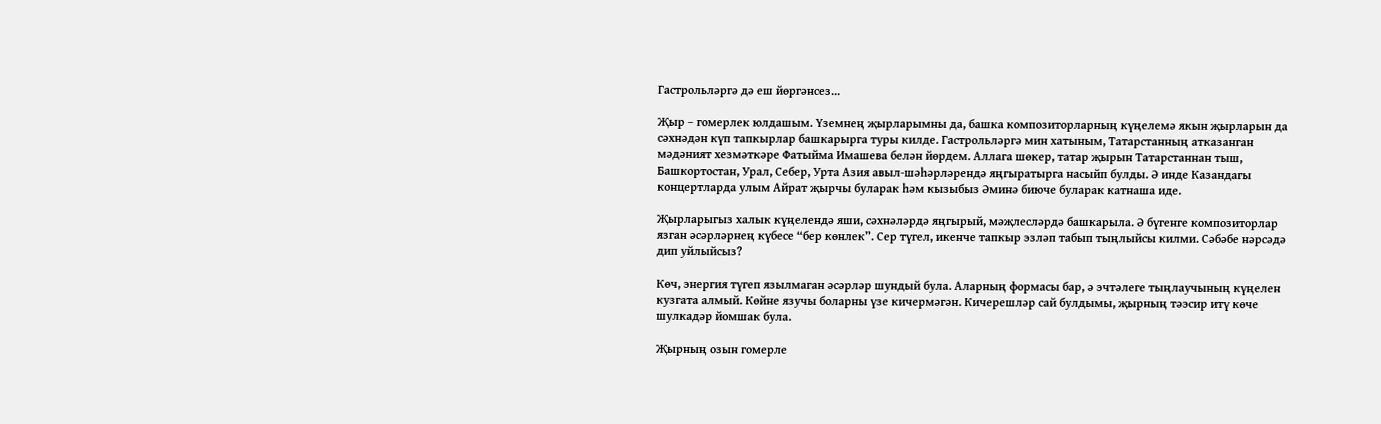Гастрольләргә дә еш йөргәнсез...

Җыр – гомерлек юлдашым. Үземнең җырларымны да, башка композиторларның күңелемә якын җырларын да сәхнәдән күп тапкырлар башкарырга туры килде. Гастрольләргә мин хатыным, Татарстанның атказанган мәдәният хезмәткәре Фатыйма Имашева белән йөрдем. Аллага шөкер, татар җырын Татарстаннан тыш, Башкортостан, Урал, Себер, Урта Азия авыл-шәһәрләрендә яңгыратырга насыйп булды. Ә инде Казандагы концертларда улым Айрат җырчы буларак һәм кызыбыз Әминә биюче буларак катнаша иде.

Җырларыгыз халык күңелендә яши, сәхнәләрдә яңгырый, мәҗлесләрдә башкарыла. Ә бүгенге композиторлар язган әсәрләрнең күбесе “бер көнлек”. Сер түгел, икенче тапкыр эзләп табып тыңлыйсы килми. Сәбәбе нәрсәдә дип уйлыйсыз?

Көч, энергия түгеп язылмаган әсәрләр шундый була. Аларның формасы бар, ә эчтәлеге тыңлаучының күңелен кузгата алмый. Көйне язучы боларны үзе кичермәгән. Кичерешләр сай булдымы, җырның тәэсир итү көче шулкадәр йомшак була.

Җырның озын гомерле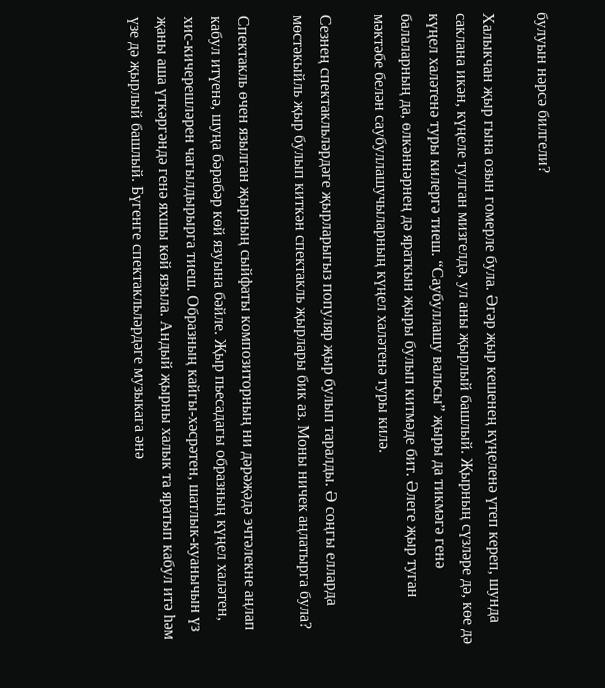булуын нәрсә билгели?

Халыкчан җыр гына озын гомерле була. Әгәр җыр кешенең күңеленә үтеп кереп, шунда саклана икән, күңеле тулган мизгелдә, ул аны җырлый башлый. Җырның сүзләре дә, көе дә күңел халәтенә туры килергә тиеш. “Саубуллашу вальсы” җыры да тикмәгә генә балаларның да, өлкәннәрнең дә яраткын җыры булып китмәде бит. Әлеге җыр туган мәктәбе белән саубуллашучыларның күңел халәтенә туры килә.

Сезнең спектакльләрдәге җырларыгыз популяр җыр булып таралды. Ә соңгы елларда мөстәкыйль җыр булып киткән спектакль җырлары бик аз. Моны ничек аңлатырга була?

Спектакль өчен язылган җырның сыйфаты композиторның ни дәрәҗәдә эчтәлекне аңлап кабул итүенә, шуңа бәрабәр көй язуына бәйле. Җыр пьесадагы образның күңел халәтен, хис-кичерешләрен чагылдырырга тиеш. Образның кайгы-хәсрәтен, шатлык-куанычын үз җаны аша үткәргәндә генә яхшы көй языла. Андый җырны халык та яратып кабул итә һәм үзе дә җырлый башлый. Бүгенге спектакльләрдәге музыкага әнә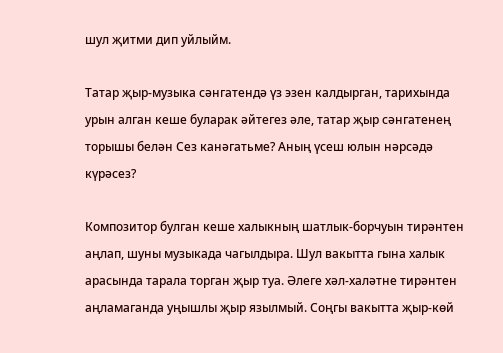шул җитми дип уйлыйм.

Татар җыр-музыка сәнгатендә үз эзен калдырган, тарихында урын алган кеше буларак әйтегез әле, татар җыр сәнгатенең торышы белән Сез канәгатьме? Аның үсеш юлын нәрсәдә күрәсез?

Композитор булган кеше халыкның шатлык-борчуын тирәнтен аңлап, шуны музыкада чагылдыра. Шул вакытта гына халык арасында тарала торган җыр туа. Әлеге хәл-халәтне тирәнтен аңламаганда уңышлы җыр язылмый. Соңгы вакытта җыр-көй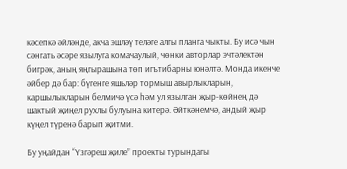кәсепкә әйләнде, акча эшләү теләге алгы планга чыкты. Бу исә чын сәнгать әсәре язылуга комачаулый, чөнки авторлар эчтәлектән бигрәк, аның яңгырашына төп игътибарны юнәлтә. Монда икенче әйбер дә бар: бүгенге яшьләр тормыш авырлыкларын, каршылыкларын белмичә үсә һәм ул язылган җыр-көйнең дә шактый җиңел рухлы булуына китерә. Әйткәнемчә, андый җыр күңел түренә барып җитми.

Бу уңайдан “Үзгәреш җиле” проекты турындагы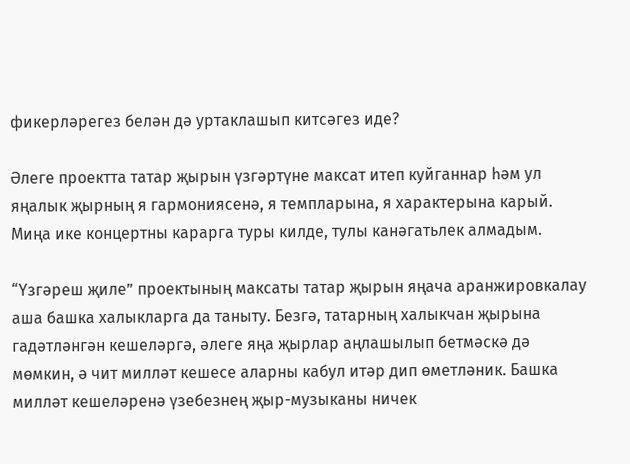фикерләрегез белән дә уртаклашып китсәгез иде?

Әлеге проектта татар җырын үзгәртүне максат итеп куйганнар һәм ул яңалык җырның я гармониясенә, я темпларына, я характерына карый. Миңа ике концертны карарга туры килде, тулы канәгатьлек алмадым.

“Үзгәреш җиле” проектының максаты татар җырын яңача аранжировкалау аша башка халыкларга да таныту. Безгә, татарның халыкчан җырына гадәтләнгән кешеләргә, әлеге яңа җырлар аңлашылып бетмәскә дә мөмкин, ә чит милләт кешесе аларны кабул итәр дип өметләник. Башка милләт кешеләренә үзебезнең җыр-музыканы ничек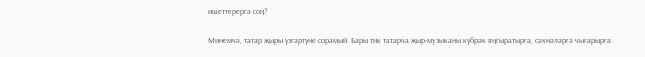ишеттерергә соң?

Минемчә, татар җыры үзгәртүне сорамый. Бары тик татарча җыр-музыканы күбрәк яңгыратырга, сәхнәләргә чыгарырга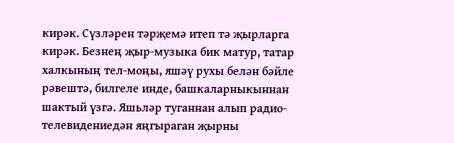кирәк. Сүзләрен тәрҗемә итеп тә җырларга кирәк. Безнең җыр-музыка бик матур, татар халкының тел-моңы, яшәү рухы белән бәйле рәвештә, билгеле инде, башкаларныкыннан шактый үзгә. Яшьләр туганнан алып радио-телевидениедән яңгыраган җырны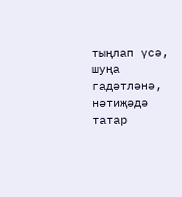тыңлап үсә, шуңа гадәтләнә, нәтиҗәдә татар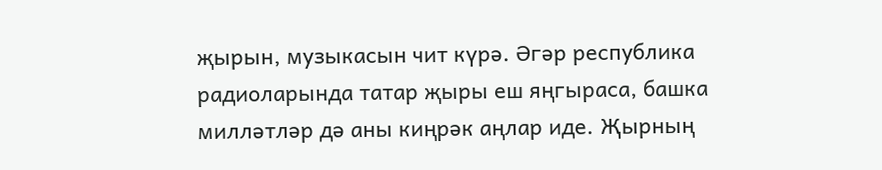җырын, музыкасын чит күрә. Әгәр республика радиоларында татар җыры еш яңгыраса, башка милләтләр дә аны киңрәк аңлар иде. Җырның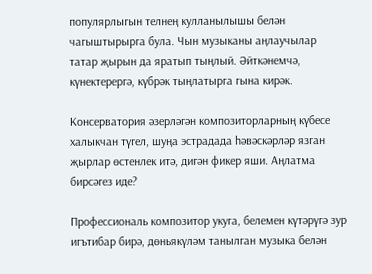популярлыгын телнең кулланылышы белән чагыштырырга була. Чын музыканы аңлаучылар татар җырын да яратып тыңлый. Әйткәнемчә, күнектерергә, күбрәк тыңлатырга гына кирәк.

Консерватория әзерләгән композиторларның күбесе халыкчан түгел, шуңа эстрадада һәвәскәрләр язган җырлар өстенлек итә, дигән фикер яши. Аңлатма бирсәгез иде?

Профессиональ композитор укуга, белемен күтәрүгә зур игътибар бирә, дөньякүләм танылган музыка белән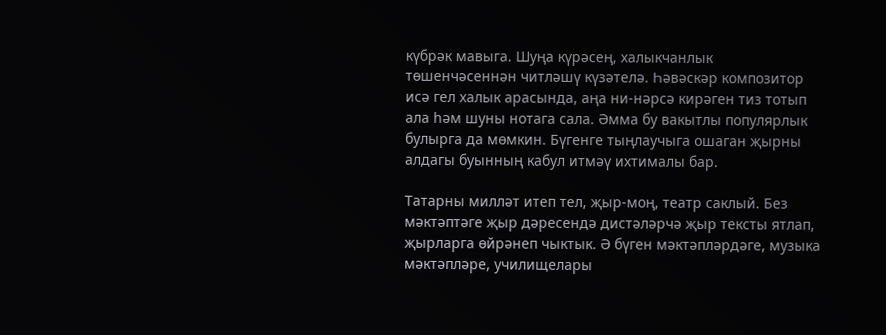күбрәк мавыга. Шуңа күрәсең, халыкчанлык төшенчәсеннән читләшү күзәтелә. Һәвәскәр композитор исә гел халык арасында, аңа ни-нәрсә кирәген тиз тотып ала һәм шуны нотага сала. Әмма бу вакытлы популярлык булырга да мөмкин. Бүгенге тыңлаучыга ошаган җырны алдагы буынның кабул итмәү ихтималы бар.

Татарны милләт итеп тел, җыр-моң, театр саклый. Без мәктәптәге җыр дәресендә дистәләрчә җыр тексты ятлап, җырларга өйрәнеп чыктык. Ә бүген мәктәпләрдәге, музыка мәктәпләре, училищелары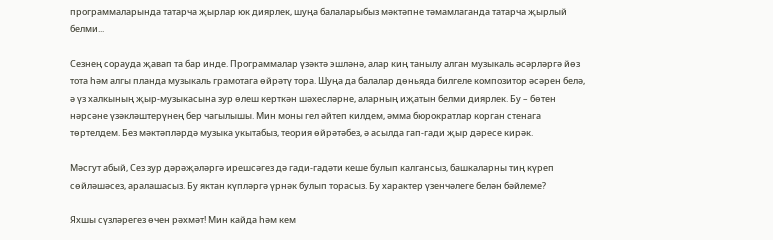программаларында татарча җырлар юк диярлек, шуңа балаларыбыз мәктәпне тәмамлаганда татарча җырлый белми...

Сезнең сорауда җавап та бар инде. Программалар үзәктә эшләнә, алар киң танылу алган музыкаль әсәрләргә йөз тота һәм алгы планда музыкаль грамотага өйрәтү тора. Шуңа да балалар дөньяда билгеле композитор әсәрен белә, ә үз халкының җыр-музыкасына зур өлеш керткән шәхесләрне, аларның иҗатын белми диярлек. Бу – бөтен нәрсәне үзәкләштерүнең бер чагылышы. Мин моны гел әйтеп килдем, әмма бюрократлар корган стенага төртелдем. Без мәктәпләрдә музыка укытабыз, теория өйрәтәбез, ә асылда гап-гади җыр дәресе кирәк.

Мәсгут абый, Сез зур дәрәҗәләргә ирешсәгез дә гади-гадәти кеше булып калгансыз, башкаларны тиң күреп сөйләшәсез, аралашасыз. Бу яктан күпләргә үрнәк булып торасыз. Бу характер үзенчәлеге белән бәйлеме?

Яхшы сүзләрегез өчен рәхмәт! Мин кайда һәм кем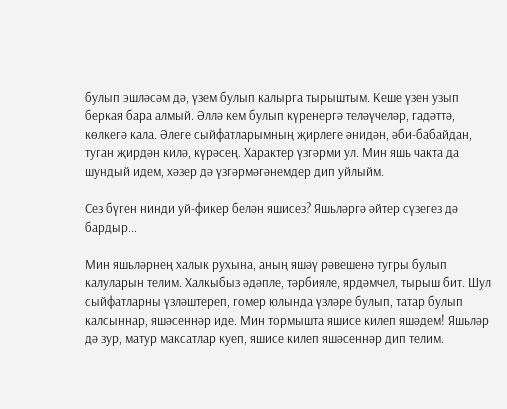булып эшләсәм дә, үзем булып калырга тырыштым. Кеше үзен узып беркая бара алмый. Әллә кем булып күренергә теләүчеләр, гадәттә, көлкегә кала. Әлеге сыйфатларымның җирлеге әнидән, әби-бабайдан, туган җирдән килә, күрәсең. Характер үзгәрми ул. Мин яшь чакта да шундый идем, хәзер дә үзгәрмәгәнемдер дип уйлыйм.

Сез бүген нинди уй-фикер белән яшисез? Яшьләргә әйтер сүзегез дә бардыр...

Мин яшьләрнең халык рухына, аның яшәү рәвешенә тугры булып калуларын телим. Халкыбыз әдәпле, тәрбияле, ярдәмчел, тырыш бит. Шул сыйфатларны үзләштереп, гомер юлында үзләре булып, татар булып калсыннар, яшәсеннәр иде. Мин тормышта яшисе килеп яшәдем! Яшьләр дә зур, матур максатлар куеп, яшисе килеп яшәсеннәр дип телим.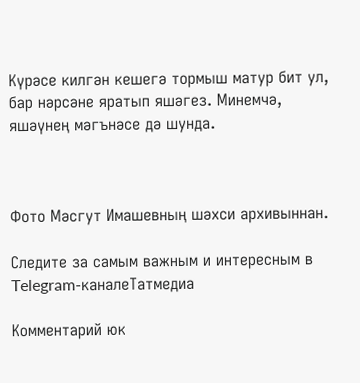Күрәсе килгән кешегә тормыш матур бит ул, бар нәрсәне яратып яшәгез. Минемчә, яшәүнең мәгънәсе дә шунда.



Фото Мәсгут Имашевның шәхси архивыннан.

Следите за самым важным и интересным в Telegram-каналеТатмедиа

Комментарий юк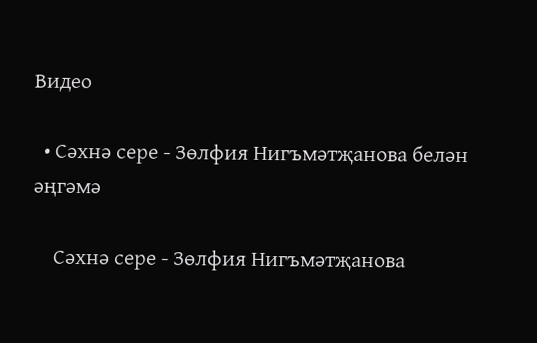Видео

  • Сәхнә сере - Зөлфия Нигъмәтҗанова белән әңгәмә

    Сәхнә сере - Зөлфия Нигъмәтҗанова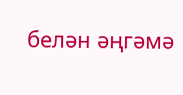белән әңгәмә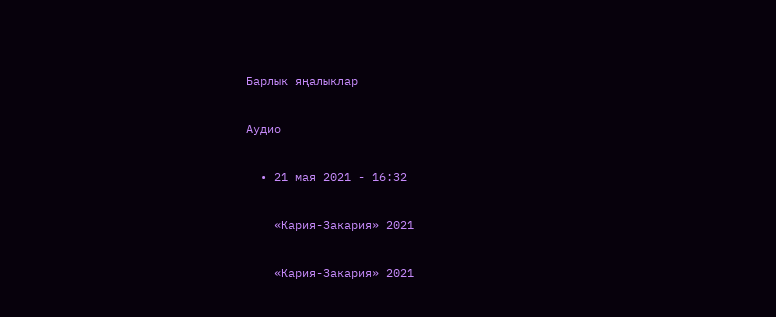Барлык яңалыклар

Аудио

  • 21 мая 2021 - 16:32

    «Кария-Закария» 2021

    «Кария-Закария» 2021